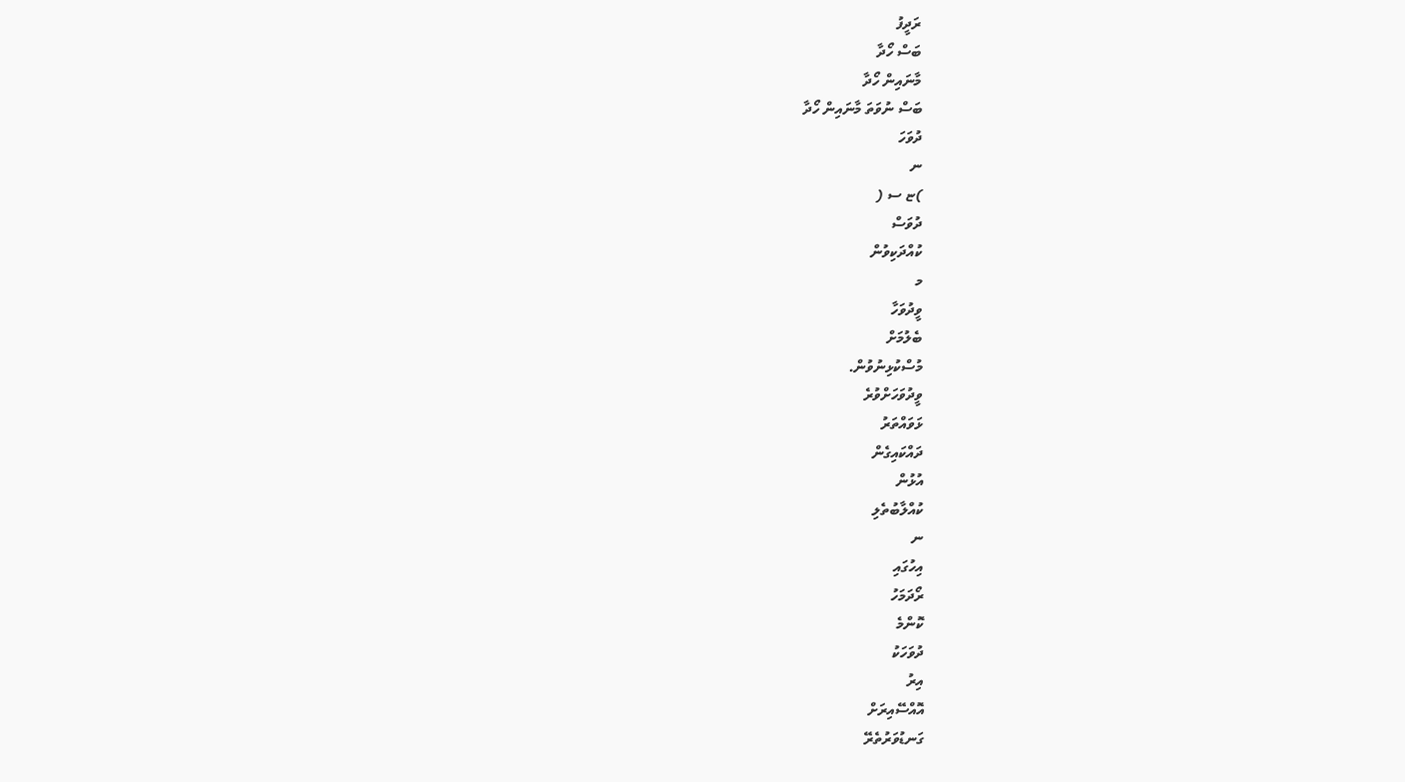ރަދީފު
ބަސް ހޯދާ
މާނައިން ހޯދާ
ބަސް ނުވަތަ މާނައިން ހޯދާ
ދުވަހަ
ނ
)ޏ ސ (
ދުވަސް
ކުއްދަކިވުން
މ
ވީދުވަހާ
ބެލުމަށް
މުސްކުޅިނުވުން.
ވީދުވަހަށްވުރެ
ޅަވައްތަރު
ދައްކައިގެން
އުޅުން
ކުއްލާބުތެލި
ނ
އިހުގައި
ރޯދަމަހު
ކޮންމެ
ދުވަހަކު
އިރު
އޮއްސޭއިރަށް
ގަނޑުވަރުތެރޭ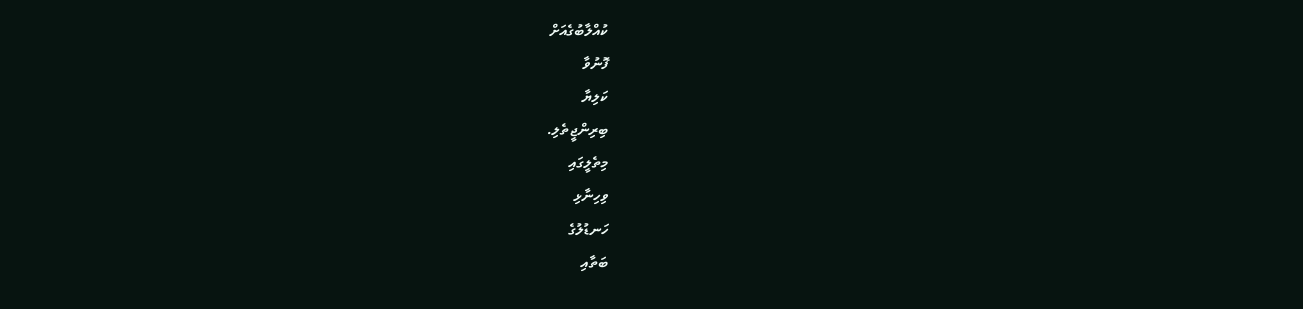ކުއްލާބުގެއަށް
ފޮނުވާ
ކަލިޔާ
ބިރިންޖީތެލި.
މިތެލީގައި
ވިހިނާޅި
ހަނޑުލުގެ
ބަތާއި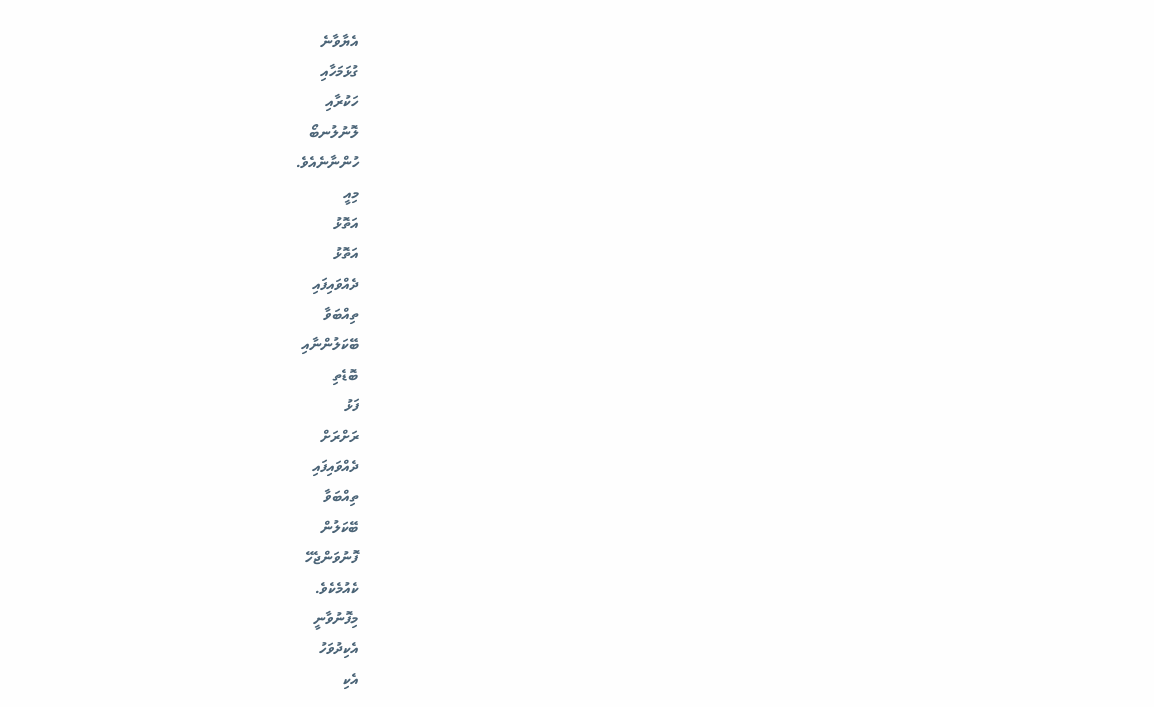އެޔާވާނެ
ގުޅަމަހާއި
ހަކުރާއި
ލޮނުލުނބޯ
ހުންނާނެއެވެ.
މިއީ
އަތޮޅު
އަތޮޅު
ދެއްވައިފައި
ތިއްބަވާ
ބޭކަލުންނާއި
ބޮޑެތި
ފަޅު
ރަށްރަށް
ދެއްވައިފައި
ތިއްބަވާ
ބޭކަލުން
ފޮނުވަންޖެހޭ
ކެއުމެކެވެ.
މިފޮނުވާނީ
އެކިދުވަހު
އެކި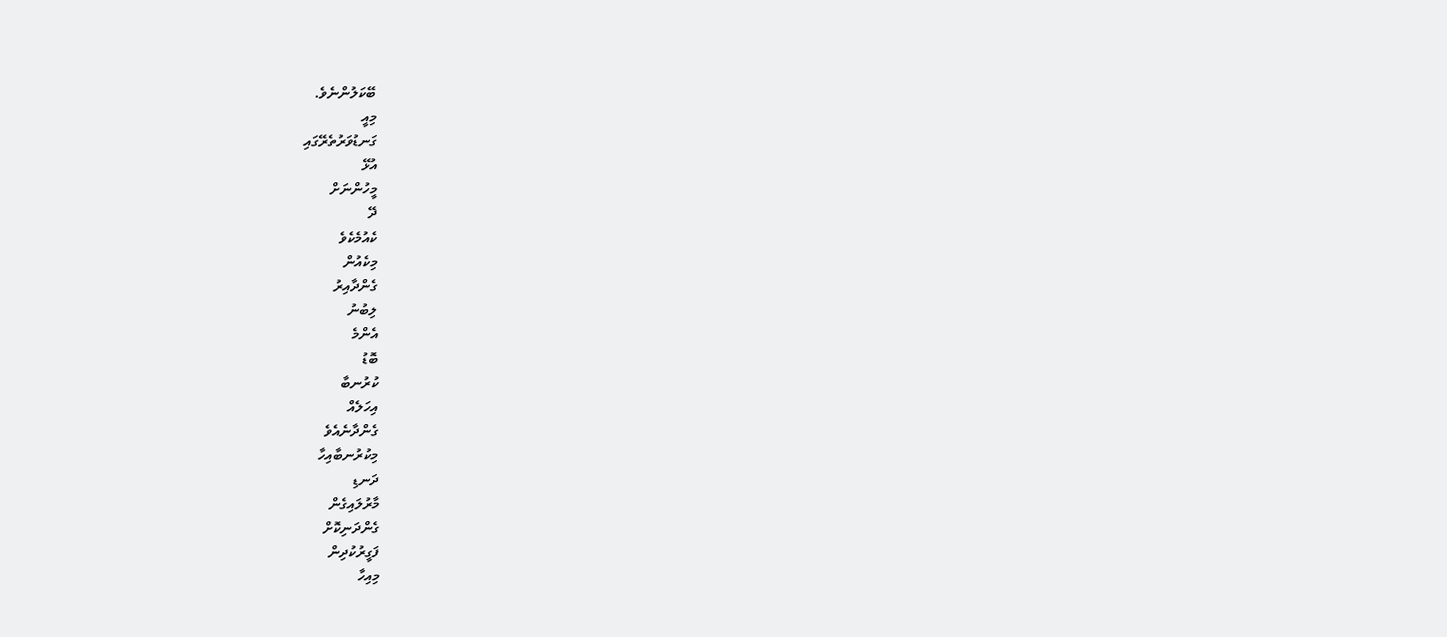ބޭކަލުންނެވެ.
މިއީ
ގަނޑުވަރުތެރޭގައި
އުޅޭ
މީހުންނަށް
ދޭ
ކެއުމެކެވެ
މިކެއުން
ގެންދާއިރު
ލިބުނު
އެންމެ
ބޮޑު
ކުރުނބާ
އިހަލެއް
ގެންދާނެއެވެ
މިކުރުނބާއިހާ
ދަނޑި
މާރުލައިގެން
ގެންދަނިކޮށް
ފަގީރުކުދިން
މިއިހާ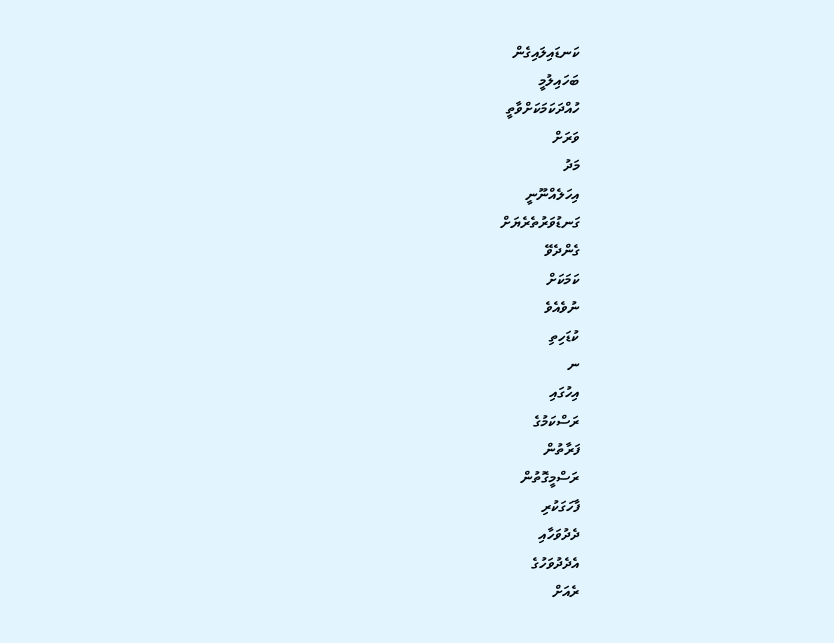ކަނޑައިލައިގެން
ބަހައިލުމީ
ހުއްދަކަމަކަށްވާތީ
ވަރަށް
މަދު
އިހަލެއްނޫނީ
ގަނޑުވަރުތެރެޔަށް
ގެންދެވޭ
ކަމަކަށް
ނުވެއެވެ
ކުޑަހިތި
ނ
އިހުގައި
ރަސްކަމުގެ
ފަރާތުން
ރަސްމީގޮތުން
ފާހަގަކުރި
ދެދުވަހާއި
އެދެދުވަހުގެ
ރެއަށް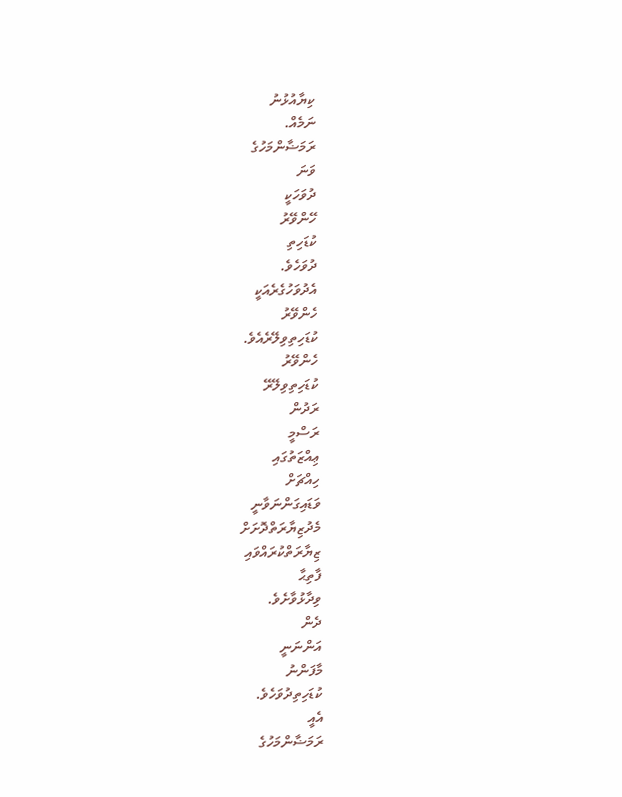ކިޔާއުޅުނު
ނަމެއް.
ރަމަޟާންމަހުގެ
ވަނަ
ދުވަހަކީ
ހޭންވޭރު
ކުޑަހިތި
ދުވަހެވެ.
އެދުވަހުގެރެއަކީ
ހެންވޭރު
ކުޑަހިތިވިލޭރެއެވެ.
ހެންވޭރު
ކުޑަހިތިވިލޭރޭ
ރަދުން
ރަސްމީ
ޢިއްޒަތުގައި
ހިއްޗަށް
ވަޑައިގަންނަވާނީ
މެދުޒިޔާރަތްދޮށަށް
ޒިޔާރަތްކުރައްވައި
ފާތިޙާ
ވިދާޅުވާށެވެ.
ދެން
އަންނަނީ
މާފަންނު
ކުޑަހިތިދުވަހެވެ.
އެއީ
ރަމަޟާންމަހުގެ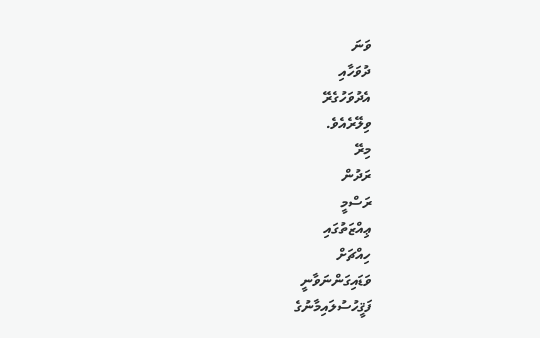ވަނަ
ދުވަހާއި
އެދުވަހުގެރޭ
ވިލޭރެއެވެ.
މިރޭ
ރަދުން
ރަސްމީ
ޢިއްޒަތުގައި
ހިއްޗަށް
ވަޑައިގަންނަވާނީ
ފަޤީހުސުލައިމާނުގެ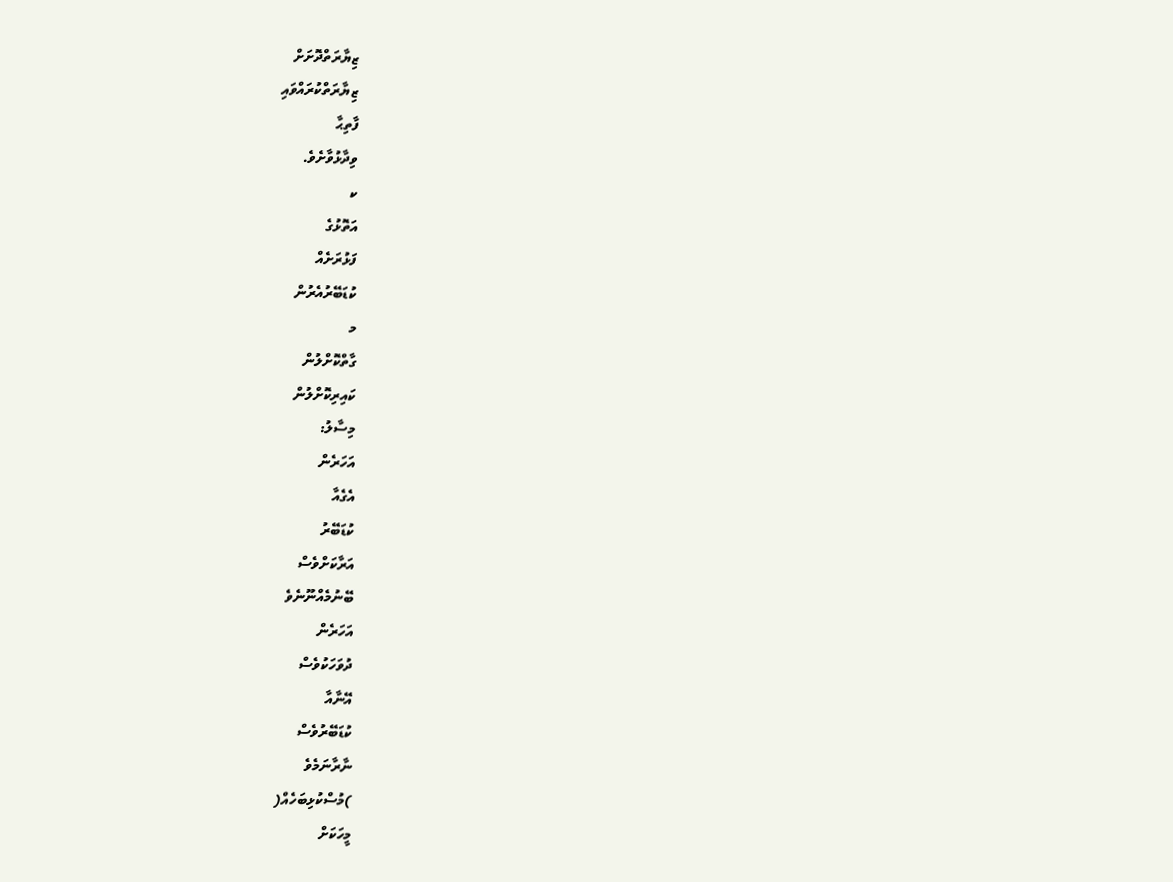ޒިޔާރަތްދޮށަށް
ޒިޔާރަތްކުރައްވައި
ފާތިޙާ
ވިދާޅުވާށެވެ.
ކ
އަތޮޅުގެ
ފަޅުރަށެއް
ކުޑަބޭރުއެރުން
މ
ގާތްކޮށްލުން
ކައިރިކޮށްލުން
މިސާލު:
އަހަރެން
އެގެއާ
ކުޑަބޭރު
އަރާކަށްވެސް
ބޭނުމެއްނޫނެވެ
އަހަރެން
ދުވަހަކުވެސް
އޭނާއާ
ކުޑަބޭރުވެސް
ނާރާނަމެވެ
)މުސްކުޅިބަހެއް(
މީހަކަށް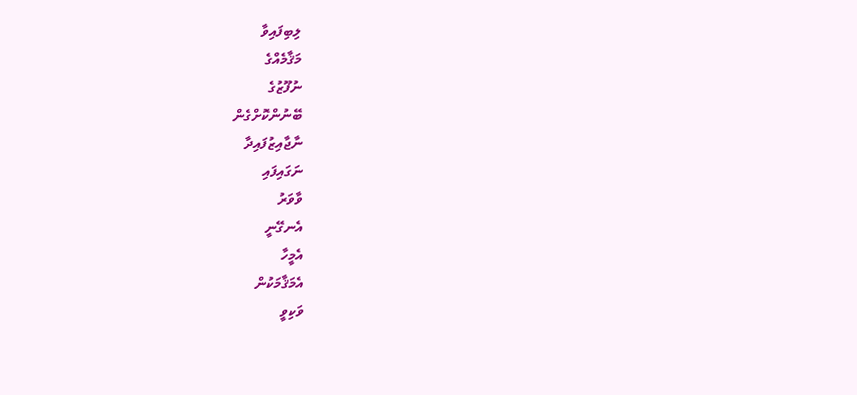ލިބިފައިވާ
މަޤާމެއްގެ
ނުފޫޒުގެ
ބޭނުންކޮށްގެން
ނާޖާއިޒުފައިދާ
ނަގައިފައި
ވާވަރު
އެނގޭނީ
އެމީހާ
އެމަޤާމަކުން
ވަކިވީ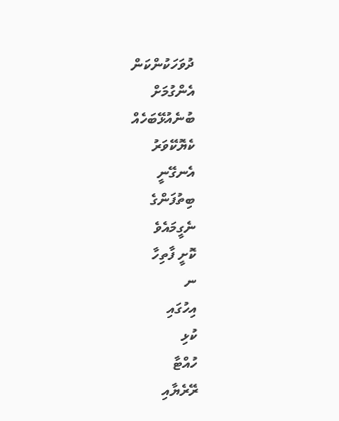ދުވަހަކުންކަން
އެންގުމަށް
ބުނެއުޅޭބަހެއް
ކެޔޮކޭވަރު
އެނގޭނީ
ބިތުފަންގެ
ނެގީމައެވެ
ކޮށީ ފާތިހާ
ނ
އިހުގައި
ކުޅި
ހުއްޓާ
ރޭރެޔާއި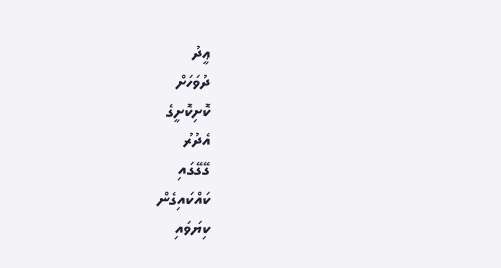ޢީދު
ދުވަހަށް
ކޮށިކޮށީގެ
އެދުރު
ގޭގޭގައި
ކައްކައިގެން
ކިޔަވައި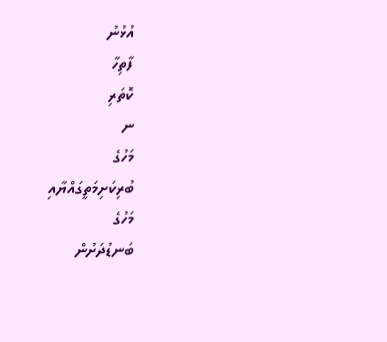އުޅުނު
ފާތިހާ
ކޮތަރި
ނ
މަހުގެ
ބުރިކަށިމަތީގައްޔާއި
މަހުގެ
ބަނޑުދަށުން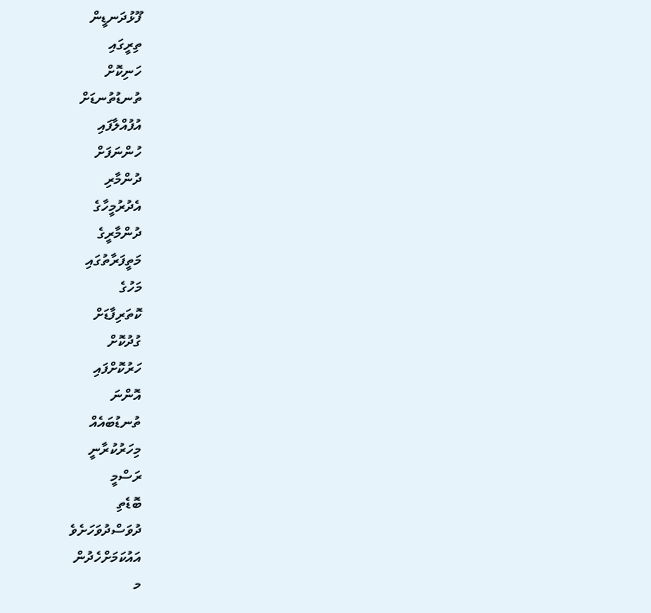ފޫޅުދަނޑީން
ތިރީގައި
ހަނިކޮށް
ތުނޑުތުނޑަށް
އުފުއްލާފައި
ހުންނަފަށް
ދުންމާރި
އެދުރުމީހާގެ
ދުންމާރީގެ
މަތީފަރާތުގައި
މަހުގެ
ކޮތަރިފާޑަށް
ގުދުކޮށް
ހަރުކޮށްފައި
އޮންނަ
ތުނޑުބައެއް
މިހަރުކުރާނީ
ރަސްމީ
ބޮޑެތި
ދުވަސްދުވަހަށެވެ
އައުކަމަށްހެދުން
މ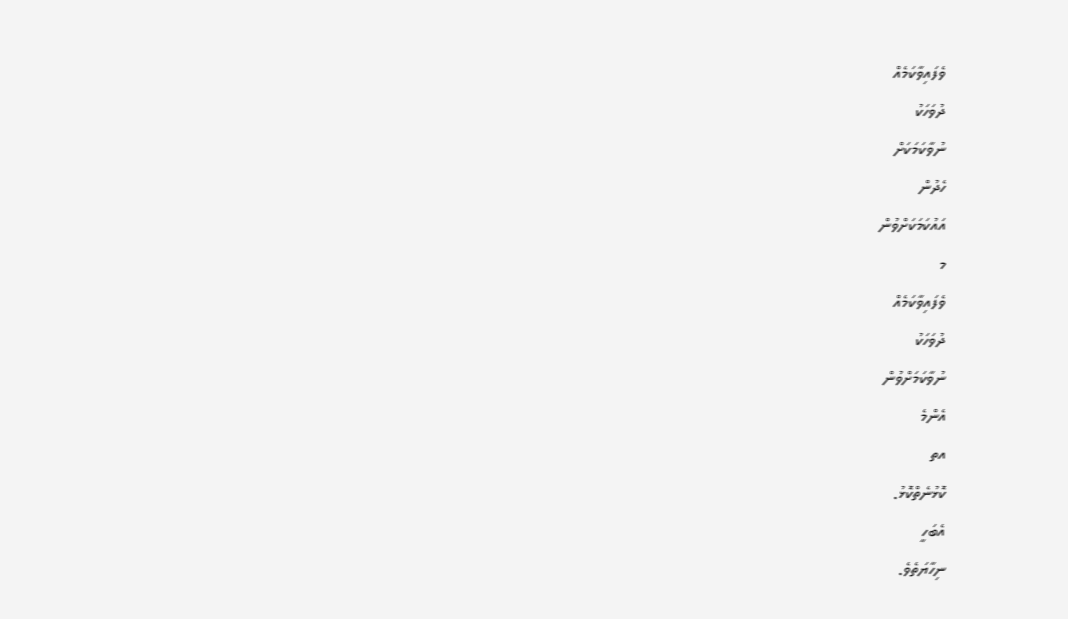ވެފައިވާކަމެއް
ދުވަހަކު
ނުވާކަމަކަށް
ހެދުން
އައުކަމަކަށްވުން
މ
ވެފައިވާކަމެއް
ދުވަހަކު
ނުވާކަމަށްވުން
އެންމެ
އތ
ކޮޅުނެތްކޮޅު.
އެބަހީ
ނިހާޔަތެވެ.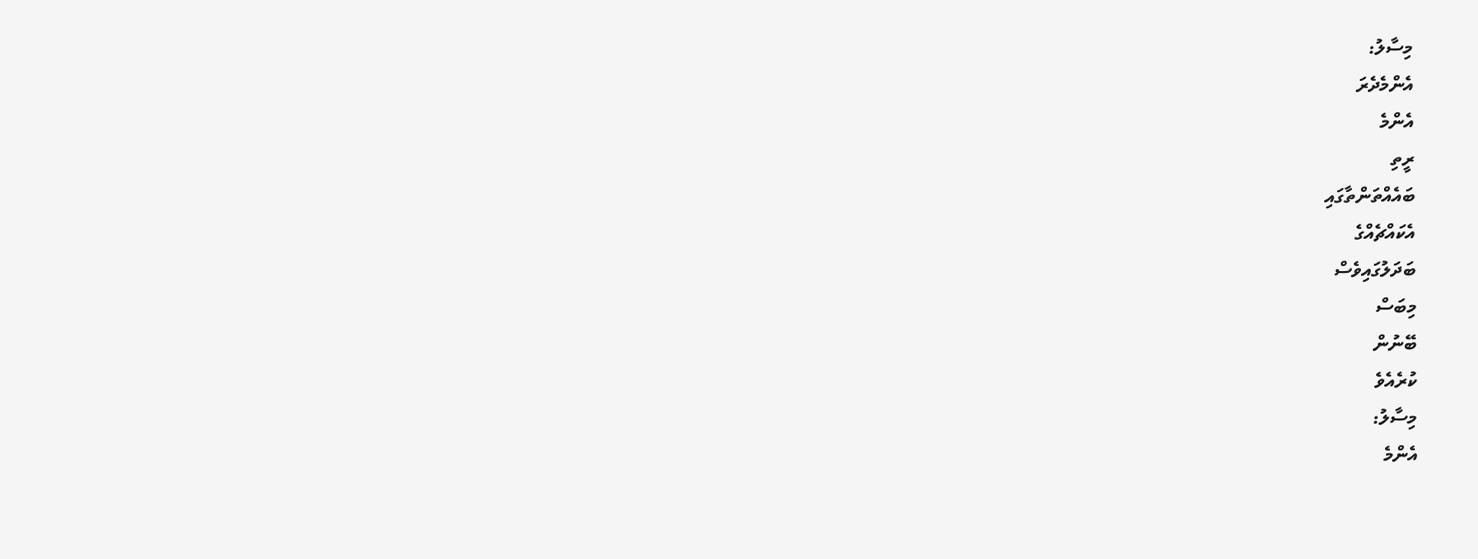މިސާލު:
އެންމެދެރަ
އެންމެ
ރީތި
ބައެއްތަންތާގައި
އެކައްޗެއްގެ
ބަދަލުގައިވެސް
މިބަސް
ބޭނުން
ކުރެއެވެ
މިސާލު:
އެންމެ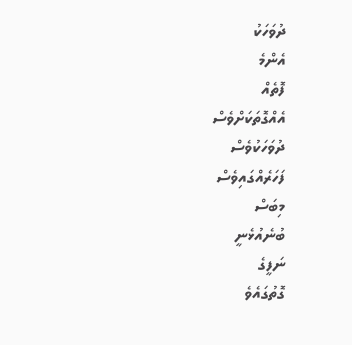ދުވަހަކު
އެންމެ
ފޮތެއް
އެއްގޮތަކަށްވެސް
ދުވަހަކުވެސް
ފަހަރެއްގައިވެސް
މިބަސް
ބުނެއުޅެނީ
ނަފީގެ
ގޮތުގައެވެ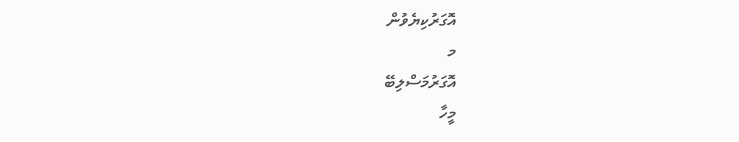އޮގަރުކިޔެވުން
މ
އޮގަރުމަސްލިބޭ
މީހާ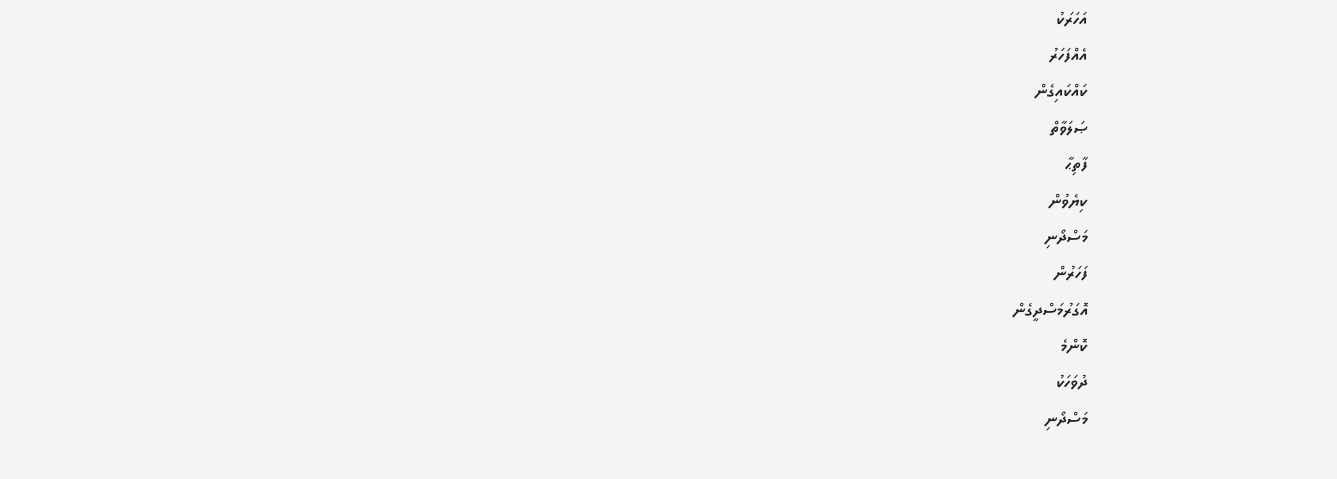އަހަރަކު
އެއްފަހަރު
ކައްކައިގެން
ޞަލަވާތް
ފާތިޙާ
ކިޔެވުން
މަސްދޯނި
ފަހަރުން
އޮގަރުމަސްދީގެން
ކޮންމެ
ދުވަހަކު
މަސްދޯނި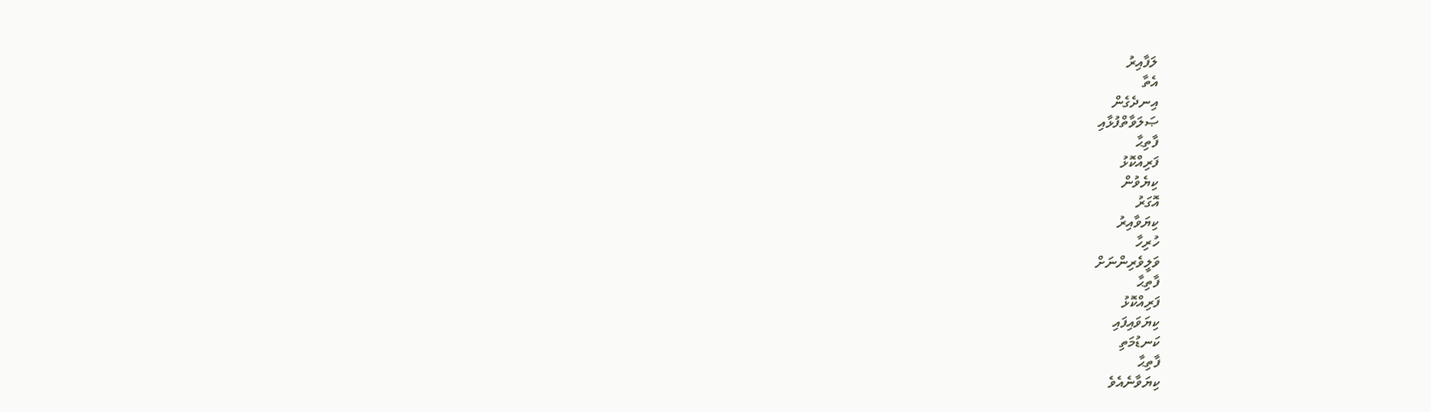ލަފާއިރު
އެތާ
އިނދެގެން
ޞަލަވާތްފުޅާއި
ފާތިޙާ
ފަރިއްކޮޅު
ކިޔެވުން
އޮގަރު
ކިޔަވާއިރު
ހުރިހާ
ވަލީވެރިންނަށް
ފާތިޙާ
ފަރިއްކޮޅު
ކިޔަވައިފައި
ކަނޑުމަތި
ފާތިޙާ
ކިޔަވާނެއެވެ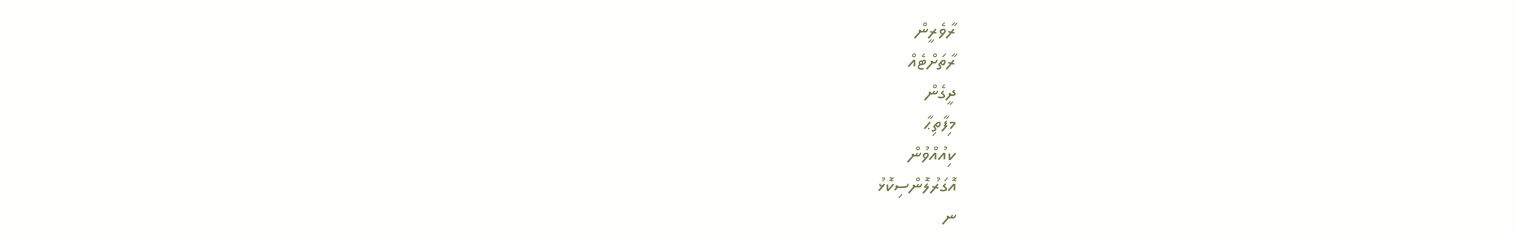ރާވެރީން
ރާތަށްޓެއް
ދީގެން
މިފާތިޙާ
ކިއުއްވުން
އޮގަރުލޮންސިކޮޅު
ނ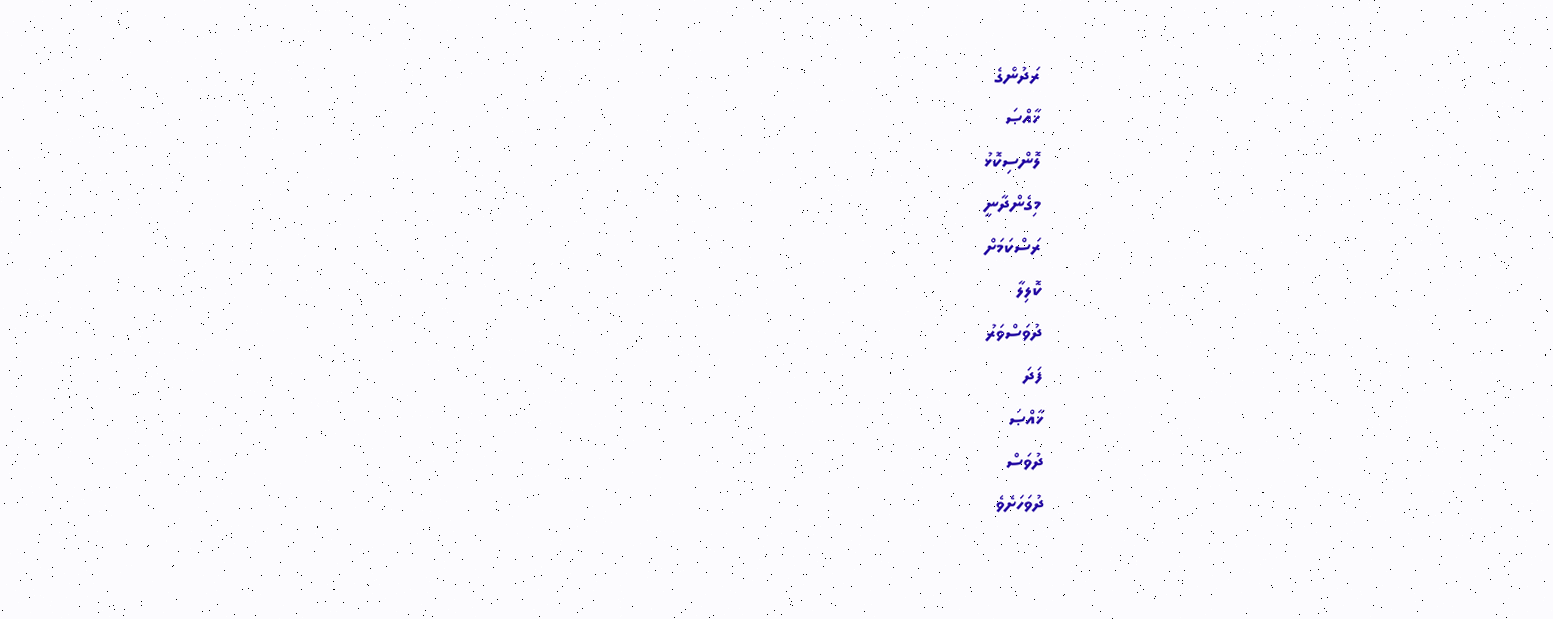ރަދުންގެ
ޚާއްޞަ
ލޮންސިކޮޅު
މިގެންދާނީ
ރަސްކަމަށް
ކޮލިލާ
ދުވަސްވަރު
ފަދަ
ޚާއްޞަ
ދުވަސް
ދުވަހަށެވެ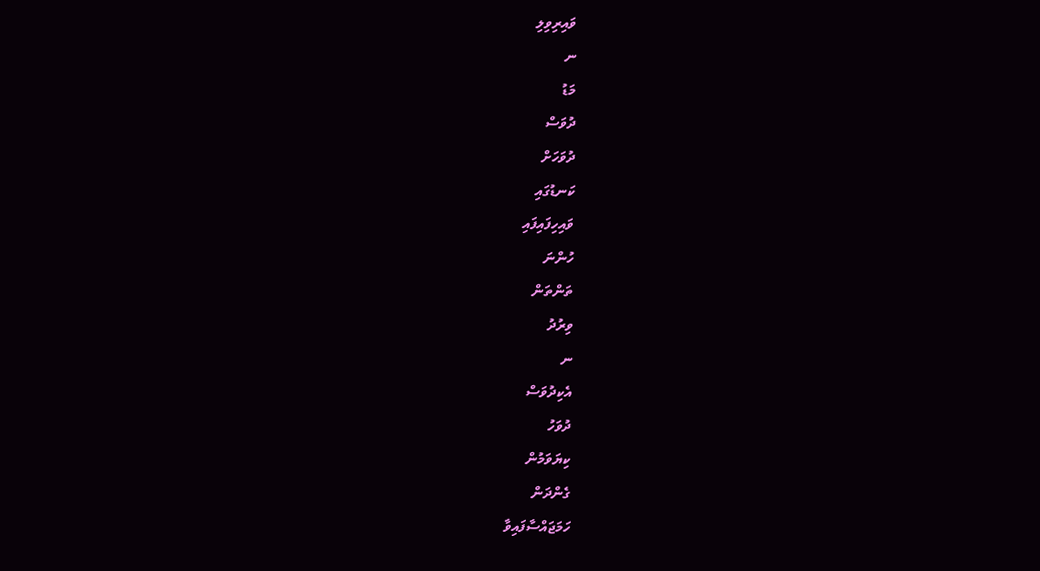ވައިރިވިލި
ނ
މަޑު
ދުވަސް
ދުވަހަށް
ކަނޑުގައި
ވައިހިފައިފައި
ހުންނަ
ތަންތަން
ވިރުދު
ނ
އެކިދުވަސް
ދުވަހު
ކިޔަވަމުން
ގެންދަން
ހަމަޖައްސާފައިވާ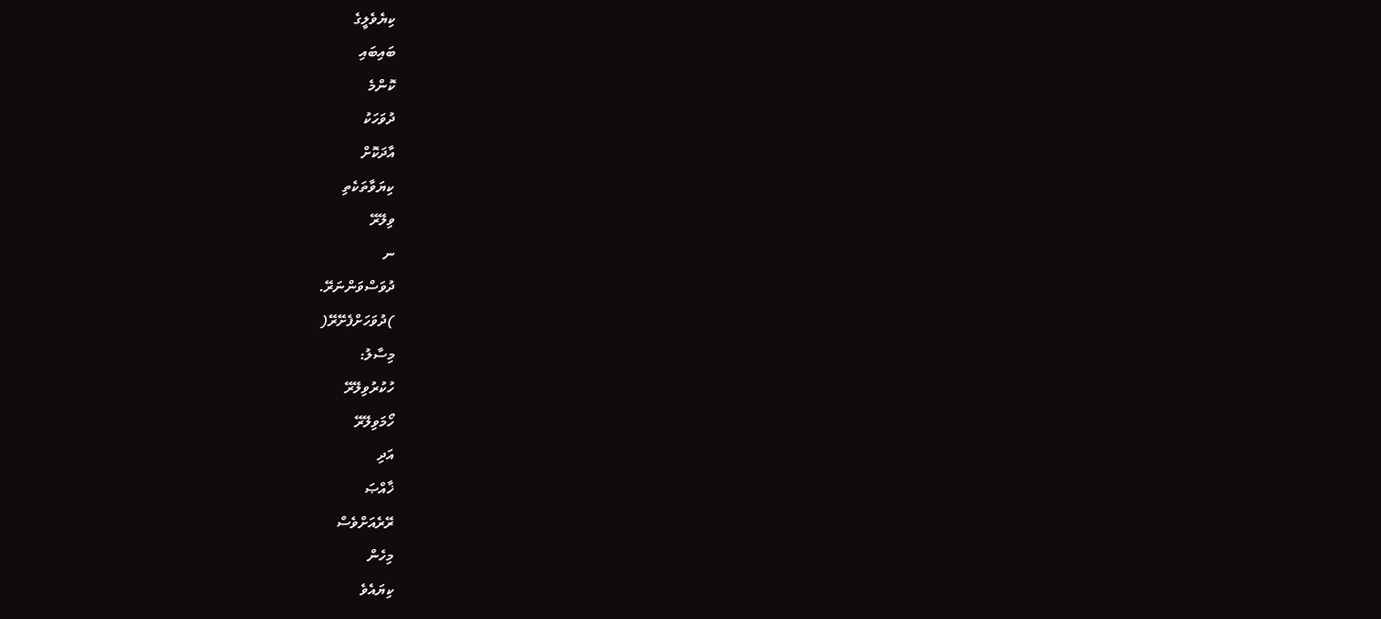ކިޔެވެލީގެ
ބައިބައި
ކޮންމެ
ދުވަހަކު
އާދަކޮށް
ކިޔަވާތަކެތި
ވިލޭރޭ
ނ
ދުވަސްވަންނަރޭ.
)ދުވަހަށްފެށޭރޭ(
މިސާލު:
ހުކުރުވިލޭރޭ
ހޯމަވިލޭރޭ
އަދި
ޚާއްޞަ
ރޭރެއަށްވެސް
މިހެން
ކިޔައެވެ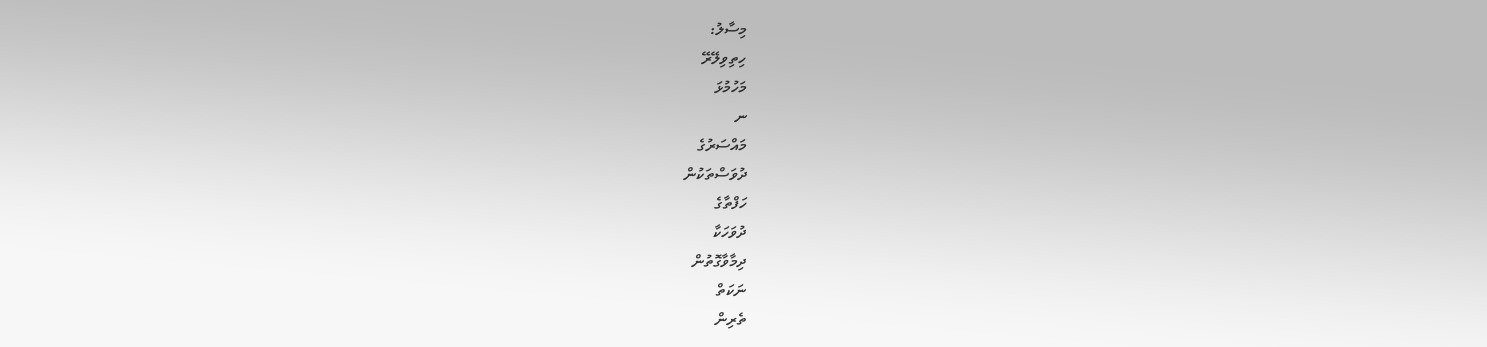މިސާލު:
ހިތިވިލޭރޭ
މަހުމުޅަ
ނ
މައްސަރުގެ
ދުވަސްތަކުން
ހަފްތާގެ
ދުވަހަކާ
ދިމާވާގޮތުން
ނަކަތް
ތެރިން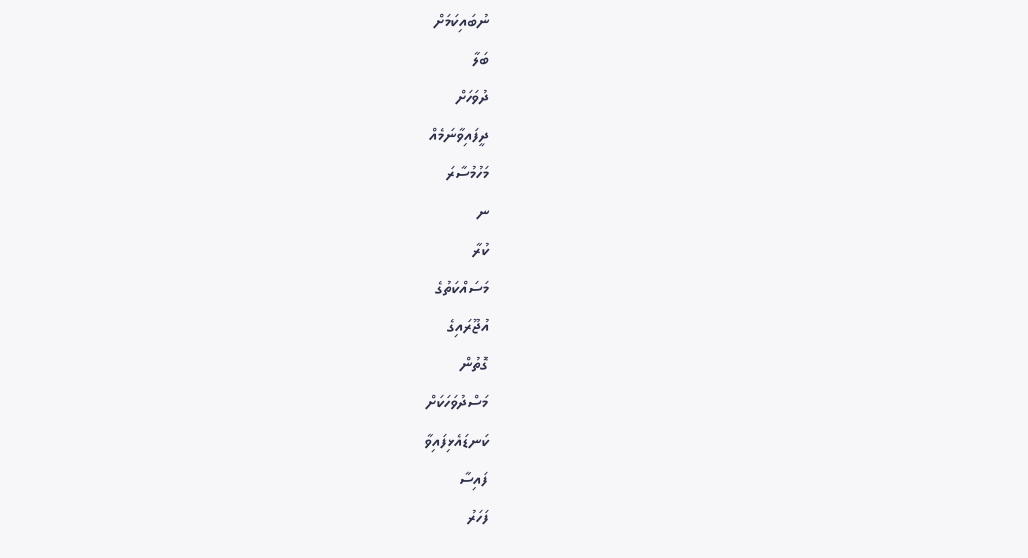ނުބައިކަމަށް
ބަލާ
ދުވަހަށް
ދީފައިވާނަމެއް
މަހުމުސާރަ
ނ
ކުރާ
މަސައްކަތުގެ
އުޖޫރައިގެ
ގޮތުން
މަސްދުވަހަކަށް
ކަނޑައެޅިފައިވާ
ފައިސާ
ފަހަރު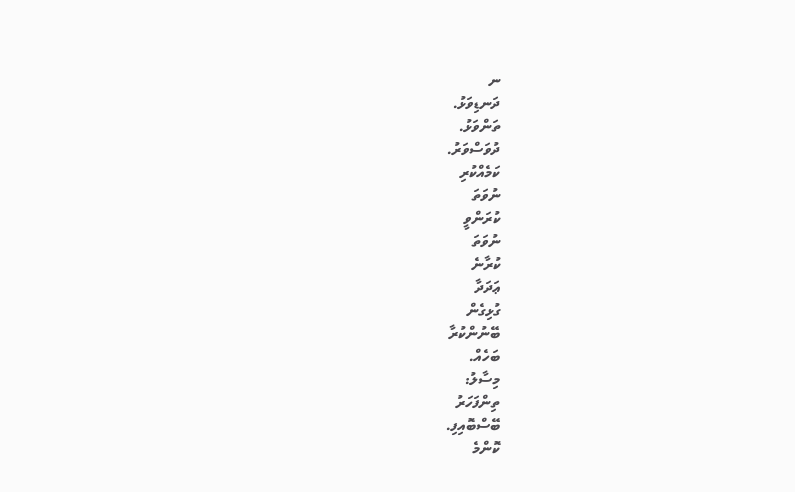ނ
ދަނޑިވަޅު.
ތަންވަޅު.
ދުވަސްވަރު.
ކަމެއްކުރި
ނުވަތަ
ކުރަންވީ
ނުވަތަ
ކުރާނެ
ޢަދަދާ
ގުޅިގެން
ބޭނުންކުރާ
ބަހެއް.
މިސާލު:
ތިންފަހަރު
ބޭސްބޮއިފި.
ކޮންމެ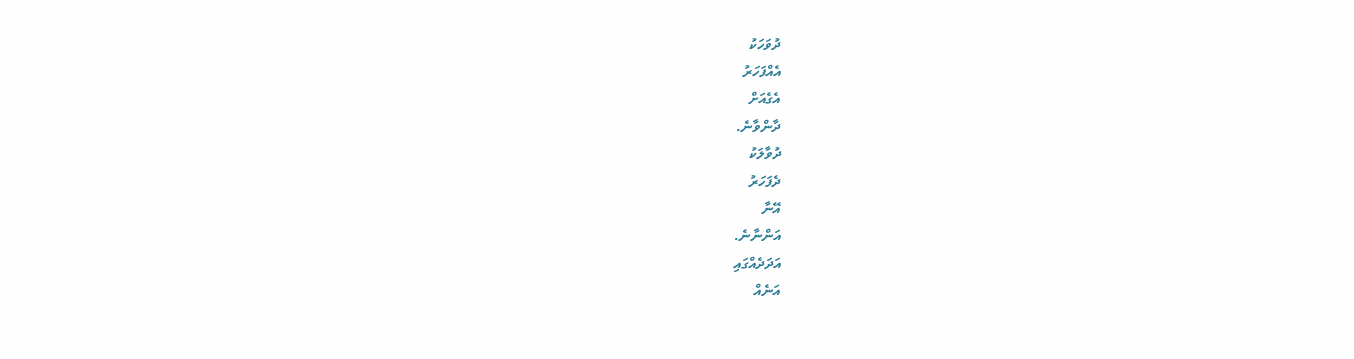ދުވަހަކު
އެއްފަހަރު
އެގެއަށް
ދާންވާނެ.
ދުވާލަކު
ދެފަހަރު
އޭނާ
އަންނާނެ.
އަދަދެއްގައި
އަނެއް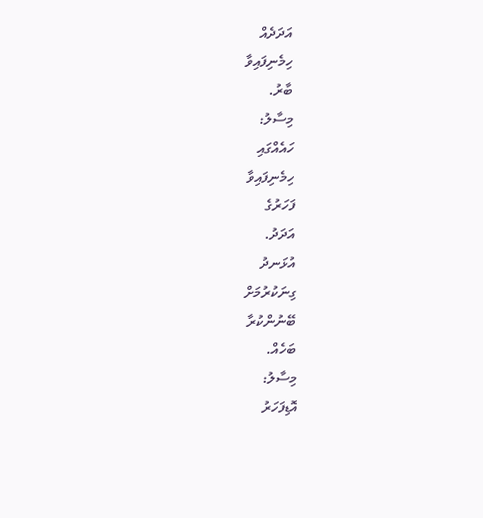އަދަދެއް
ހިމެނިފައިވާ
ބާރު.
މިސާލު:
ހައެއްގައި
ހިމެނިފައިވާ
ފަހަރުގެ
އަދަދު.
އުޅަނދު
ގިނަކުރުމަށް
ބޭނުންކުރާ
ބަހެއް.
މިސާލު:
އޮޑިފަހަރު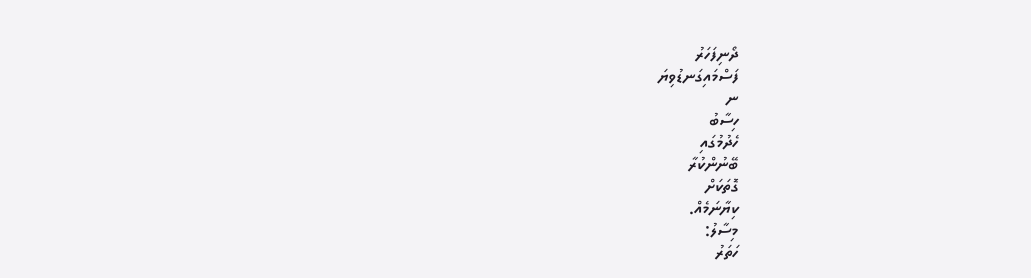ދޯނިފަހަރު
ފަސްމައިގަނޑުވިޔަ
ނ
ހިސާބު
ހެދުމުގައި
ބޭނުންކުރާ
ގޮތަކަށް
ކިޔާނަމެއް.
މިސާލު:
ހަތަރު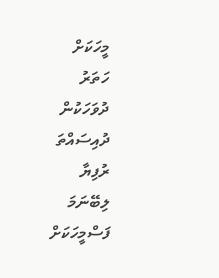މީހަކަށް
ހަތަރު
ދުވަހަކުން
ދުއިސައްތަ
ރުފިޔާ
ލިބޭނަމަ
ފަސްމީހަކަށް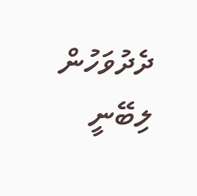ދެދުވަހުން
ލިބޭނީ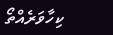ކިހާވަރެއްތޯ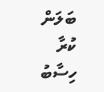ބަލަން
ކުރާ
ހިސާބު